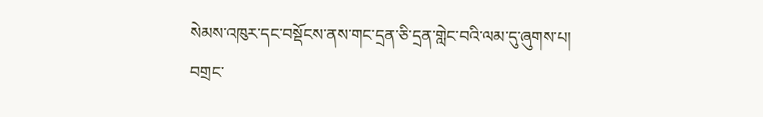སེམས་འཁུར་དང་བསྡོངས་ནས་གང་དྲན་ཅི་དྲན་གླེང་བའི་ལམ་དུ་ཞུགས་པ།
བགྲང་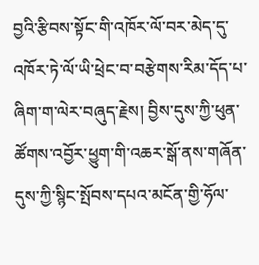བྱའི་རྩིབས་སྟོང་གི་འཁོར་ལོ་བར་མེད་དུ་འཁོར་ཏེ་ལོ་ཡི་ཕྲེང་བ་བརྩེགས་རིམ་དོད་པ་ཞིག་ག་ལེར་བཞུད་རྗེས། བྱིས་དུས་ཀྱི་ཕུན་ཚོགས་འབྱོར་ཕྱུག་གི་འཆར་སྒོ་ནས་གཞོན་དུས་ཀྱི་སྙིང་སྤོབས་དཔའ་མངོན་གྱི་ཧོལ་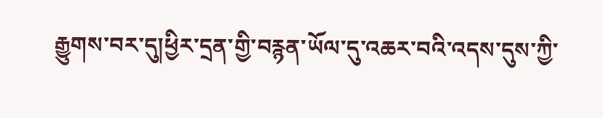རྒྱུགས་བར་དུ།ཕྱིར་དྲན་གྱི་བརྙན་ཡོལ་དུ་འཆར་བའི་འདས་དུས་ཀྱི་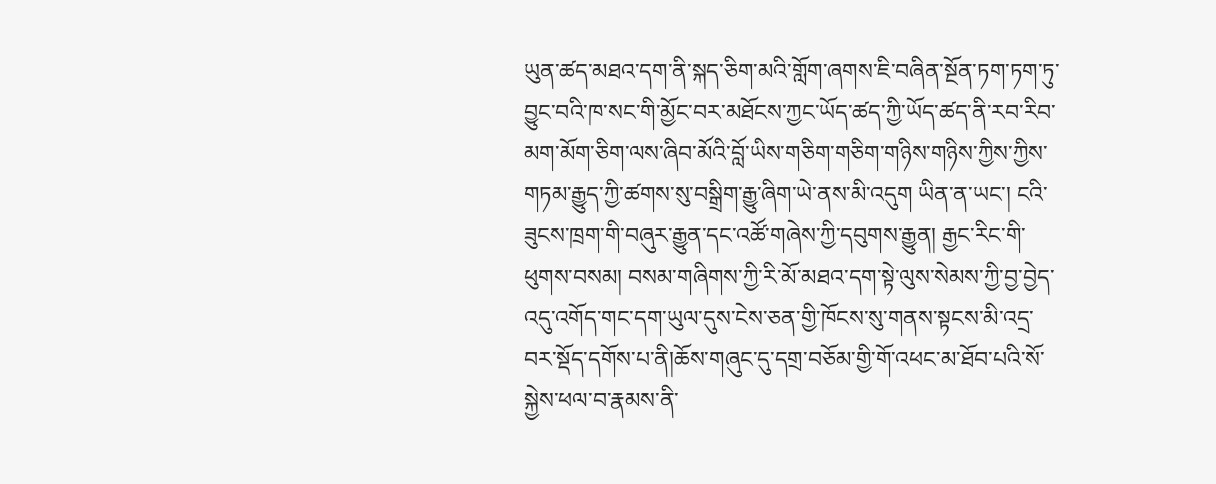ཡུན་ཚད་མཐའ་དག་ནི་སྐད་ཅིག་མའི་གློག་ཞགས་ཇི་བཞིན་སྔོན་ཏག་ཏག་ཏུ་བྱུང་བའི་ཁ་སང་གི་མྱོང་བར་མཐོངས་ཀྱང་ཡོད་ཚད་ཀྱི་ཡོད་ཚད་ནི་རབ་རིབ་མག་མོག་ཅིག་ལས་ཞིབ་མོའི་བློ་ཡིས་གཅིག་གཅིག་གཉིས་གཉིས་ཀྱིས་ཀྱིས་གཏམ་རྒྱུད་ཀྱི་ཚགས་སུ་བསྒྲིག་རྒྱུ་ཞིག་ཡེ་ནས་མི་འདུག ཡིན་ན་ཡང་། ངའི་ཟུངས་ཁྲག་གི་བཞུར་རྒྱུན་དང་འཚོ་གཞེས་ཀྱི་དབུགས་རྒྱུན། རྒྱང་རིང་གི་ཕུགས་བསམ། བསམ་གཞིགས་ཀྱི་རི་མོ་མཐའ་དག་སྟེ་ལུས་སེམས་ཀྱི་བྱ་བྱེད་འདུ་འགོད་གང་དག་ཡུལ་དུས་ངེས་ཅན་གྱི་ཁོངས་སུ་གནས་སྟངས་མི་འདྲ་བར་སྡོད་དགོས་པ་ནི།ཆོས་གཞུང་དུ་དགྲ་བཅོམ་གྱི་གོ་འཕང་མ་ཐོབ་པའི་སོ་སྐྱེས་ཕལ་བ་རྣམས་ནི་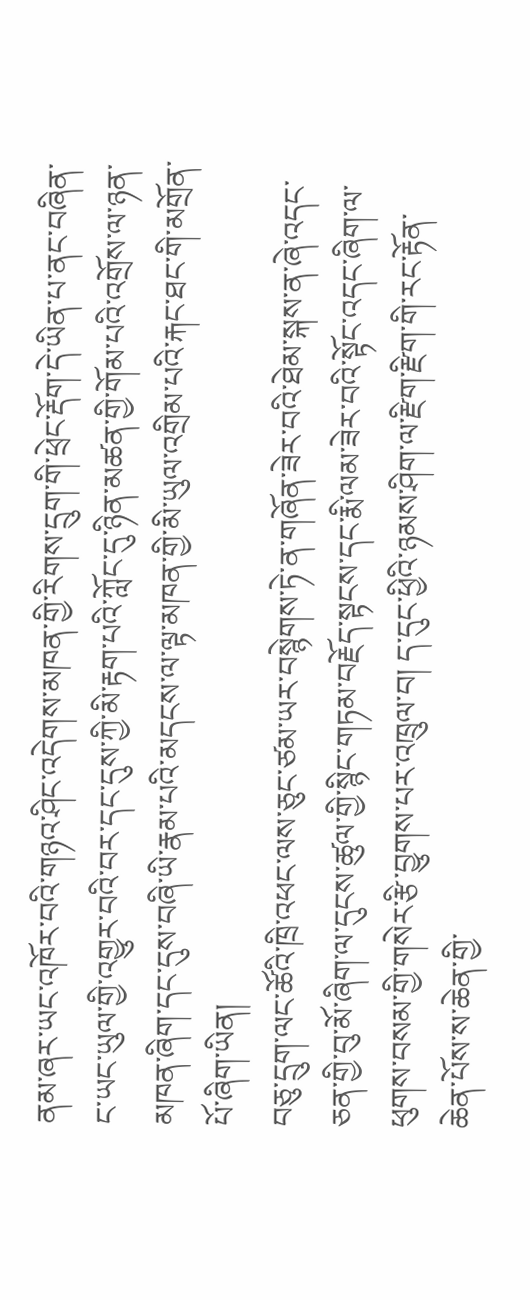ནམ་ཞར་ཡང་འཁོར་བའི་གཉའ་ཤིང་འདེགས་མཁན་གྱི་རིགས་དྲུག་གི་ཕྲེང་རྡོག་དེ་ཡིན་པ་ནང་བཞིན་ང་ཡང་ཡུལ་གྱི་འགྱུར་བའི་བར་དང་དུས་ཀྱི་མི་རྟག་པའི་ཀློང་དུ་ཉིན་མཚན་གྱི་གོམ་པའི་འགྲོས་ལ་ཉན་མཁན་ཞིག་དང་དུས་བཞི་ཡི་རྣམ་པའི་མདངས་ལ་ལྟ་མཁན་གྱི་མི་ཡུལ་འགྲིམ་པའི་རྐང་ཐང་གི་མགྲོན་པོ་ཞིག་ཡིན།
བཅུ་དྲུག་ལང་ཚོའི་ཁྲི་འཕང་ལས་ཅུང་ཙམ་ཡར་བསྙེགས་ཏེ་ན་གཞོན་ཟེར་བའི་ཐེམ་སྐས་ན་ཞེ་འདང་ཅན་གྱི་བུ་མོ་ཞིག་ལ་དུངས་ཚུལ་གྱི་སྙིང་གཏམ་བརྗོད་སྟངས་དང་རྨི་ལམ་ཟེར་བའི་སྟོང་འདང་ཞིག་ལ་ཕུགས་བསམ་གྱི་གསེར་རྩི་བྱུགས་པར་འཁྲུལ་བ། ད་དུང་ཕྱིའི་ཉམས་ཤིག་ལ་རྫིག་རྫིག་གི་རང་རྟོན་ཆེན་པོས་ས་ཆེན་གྱི་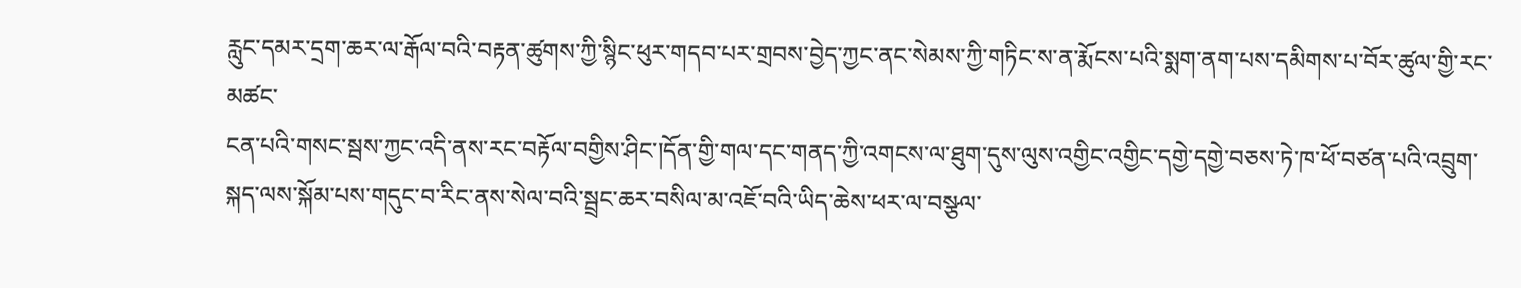རླུང་དམར་དྲག་ཆར་ལ་རྒོལ་བའི་བརྟན་ཚུགས་ཀྱི་སྙིང་ཕུར་གདབ་པར་གྲབས་བྱེད་ཀྱང་ནང་སེམས་ཀྱི་གཏིང་ས་ན་རྨོངས་པའི་སྨག་ནག་པས་དམིགས་པ་བོར་ཚུལ་གྱི་རང་མཚང་
ངན་པའི་གསང་སྦས་ཀྱང་འདི་ནས་རང་བརྟོལ་བགྱིས་ཤིང་།དོན་གྱི་གལ་དང་གནད་ཀྱི་འགངས་ལ་ཐུག་དུས་ལུས་འགྱིང་འགྱིང་དགྱེ་དགྱེ་བཅས་ཏེ་ཁ་ཕོ་བཙན་པའི་འབྲུག་སྐད་ལས་སྐོམ་པས་གདུང་བ་རིང་ནས་སེལ་བའི་སྦྲང་ཆར་བསིལ་མ་འཇོ་བའི་ཡིད་ཆེས་ཕར་ལ་བསྩལ་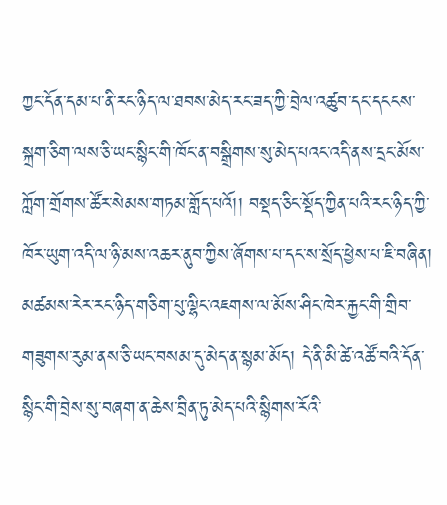ཀྱང་དོན་དམ་པ་ནི་རང་ཉིད་ལ་ཐབས་མེད་རང་ཟད་ཀྱི་བྲེལ་འཚུབ་དང་དངངས་སྐྲག་ཅིག་ལས་ཅི་ཡང་སྙིང་གི་ཁོང་ན་བསྒྲིགས་སུ་མེད་པའང་འདི་ནས་དྲང་མོས་ཀློག་གྲོགས་ཚོར་སེམས་གཏམ་གློད་པའོ།། བསྡད་ཅིང་སྡོད་ཀྱིན་པའི་རང་ཉིད་ཀྱི་ཁོར་ཡུག་འདི་ལ་ཉི་མས་འཆར་ནུབ་ཀྱིས་ཞོགས་པ་དང་ས་སྲོད་ཕྱེས་པ་ཇི་བཞིན། མཚམས་རེར་རང་ཉིད་གཅིག་པུ་ལྷིང་འཇགས་ལ་མོས་ཤིང་ཁེར་རྐྱང་གི་གྲིབ་གཟུགས་རུམ་ནས་ཅི་ཡང་བསམ་དུ་མེད་ན་སྙམ་མོད། དེ་ནི་མི་ཚེ་འཚོ་བའི་དོན་སྙིང་གི་བྲེས་སུ་བཞག་ན་ཆེས་བྲིན་ཏུ་མེད་པའི་སྙིགས་རོའི་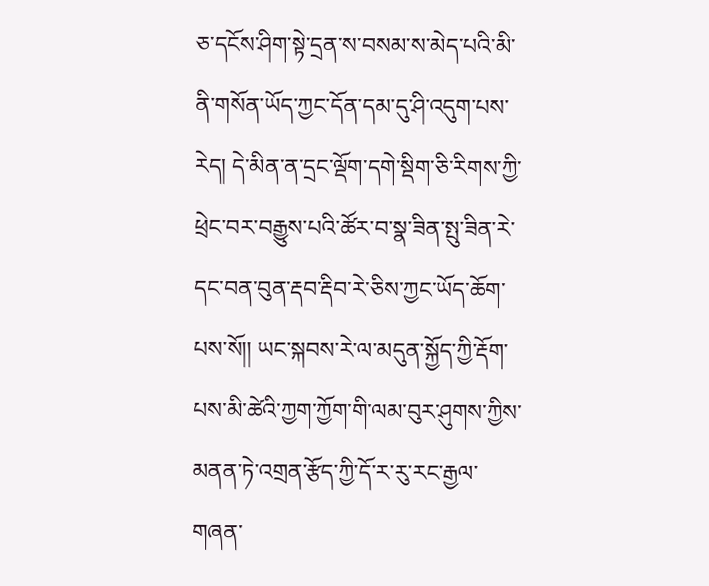ཅ་དངོས་ཤིག་སྟེ་དྲན་ས་བསམ་ས་མེད་པའི་མི་ནི་གསོན་ཡོད་ཀྱང་དོན་དམ་དུ་ཤི་འདུག་པས་རེད། དེ་མིན་ན་དྲང་ལྡོག་དགེ་སྡིག་ཅི་རིགས་ཀྱི་ཕྲེང་བར་བརྒྱུས་པའི་ཚོར་བ་སྣ་ཟིན་སྤུ་ཟིན་རེ་དང་བན་བུན་རྡབ་རྡིབ་རེ་ཅིས་ཀྱང་ཡོད་ཆོག་པས་སོ།། ཡང་སྐབས་རེ་ལ་མདུན་སྐྱོད་ཀྱི་རྡོག་པས་མི་ཚེའི་ཀྱག་ཀྱོག་གི་ལམ་བུར་ཤུགས་ཀྱིས་མནན་ཏེ་འགྲན་རྩོད་ཀྱི་དོ་ར་རུ་རང་རྒྱལ་གཞན་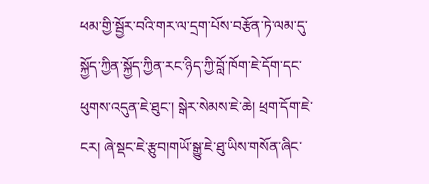ཕམ་གྱི་སྦྱོར་བའི་གར་ལ་དྲག་པོས་བརྩོན་ཏེ་ལམ་དུ་སྐྱོད་ཀྱིན་སྐྱོད་ཀྱིན་རང་ཉིད་ཀྱི་བློ་ཁོག་ཇེ་དོག་དང་ཕུགས་འདུན་ཇེ་ཐུང་། སྒེར་སེམས་ཇེ་ཆེ། ཕྲག་དོག་ཇེ་ངར། ཞེ་སྡང་ཇེ་རྩུབ།གཡོ་སྒྱུ་ཇེ་ཐུ་ཡིས་གསོན་ཞིང་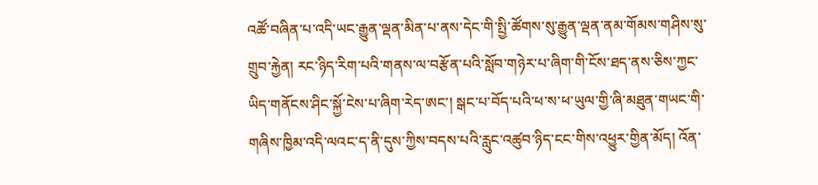འཚོ་བཞིན་པ་འདི་ཡང་རྒྱུན་ལྡན་མིན་པ་ནས་དེང་གི་སྤྱི་ཚོགས་སུ་རྒྱུན་ལྡན་ནམ་གོམས་གཤིས་སུ་གྲུབ་རྐྱེན། རང་ཉིད་རིག་པའི་གནས་ལ་བརྩོན་པའི་སློབ་གཉེར་པ་ཞིག་གི་ངོས་ཐད་ནས་ཅིས་ཀྱང་ཡིད་གནོངས་ཤིང་སྐྱོ་ངེས་པ་ཞིག་རེད་ཨང་། སྒང་པ་བོད་པའི་ཕ་ས་ཕ་ཡུལ་གྱི་ཞི་མཐུན་གཡང་གི་གཞིས་ཁྱིམ་འདི་ལའང་ད་ནི་དུས་ཀྱིས་བདས་པའི་རླུང་འཚུབ་ཉིད་ངང་གིས་འཕྱུར་གྱིན་མོད། འོན་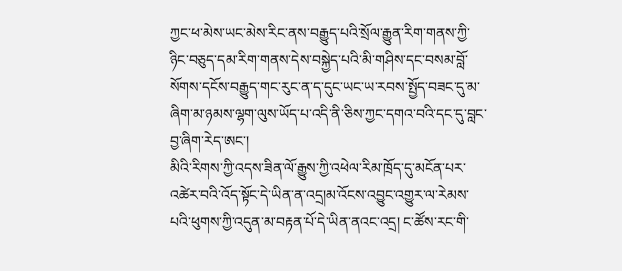ཀྱང་ཕ་མེས་ཡང་མེས་རིང་ནས་བརྒྱུད་པའི་སྲོལ་རྒྱུན་རིག་གནས་ཀྱི་ཉིང་བཅུད་དམ་རིག་གནས་དེས་བསྐྱེད་པའི་མི་གཤིས་དང་བསམ་བློ་སོགས་དངོས་བརྒྱུད་གང་རུང་ན་ད་དུང་ཡང་ཡ་རབས་སྤྱོད་བཟང་དུ་མ་ཞིག་མ་ཉམས་ལྷག་ལུས་ཡོད་པ་འདི་ནི་ཅིས་ཀྱང་དགའ་བའི་དང་དུ་བླང་བྱ་ཞིག་རེད་ཨང་།
མིའི་རིགས་ཀྱི་འདས་ཟིན་ལོ་རྒྱུས་ཀྱི་འཕེལ་རིམ་ཁྲོད་དུ་མངོན་པར་འཚེར་བའི་འོད་སྟོང་དེ་ཡིན་ན་འདྲ།མ་འོངས་འབྱུང་འགྱུར་ལ་རེམས་པའི་ཕུགས་ཀྱི་འདུན་མ་བརྟན་པོ་དེ་ཡིན་ནའང་འདྲ། ང་ཚོས་རང་གི་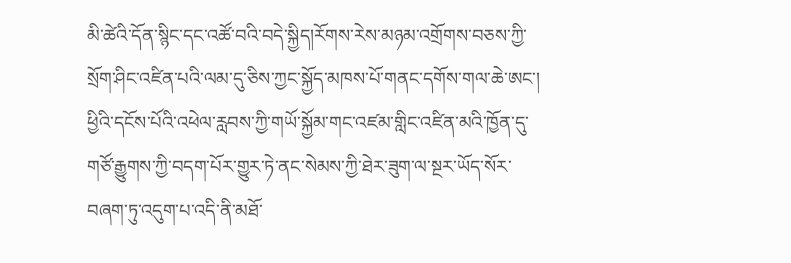མི་ཚེའི་དོན་སྙིང་དང་འཚོ་བའི་བདེ་སྐྱིད།རོགས་རེས་མཉམ་འགྲོགས་བཅས་ཀྱི་སྲོག་ཤིང་འཛིན་པའི་ལམ་དུ་ཅིས་ཀྱང་སྐྱོད་མཁས་པོ་གནང་དགོས་གལ་ཆེ་ཨང་། ཕྱིའི་དངོས་པོའི་འཕེལ་རླབས་ཀྱི་གཡོ་སྐྱོམ་གང་འཛམ་གླིང་འཛིན་མའི་ཁྱོན་དུ་གཙོ་རྒྱུགས་ཀྱི་བདག་པོར་གྱུར་ཏེ་ནང་སེམས་ཀྱི་ཐེར་ཟུག་ལ་སྔར་ཡོད་སོར་བཞག་ཏུ་འདུག་པ་འདི་ནི་མཐོ་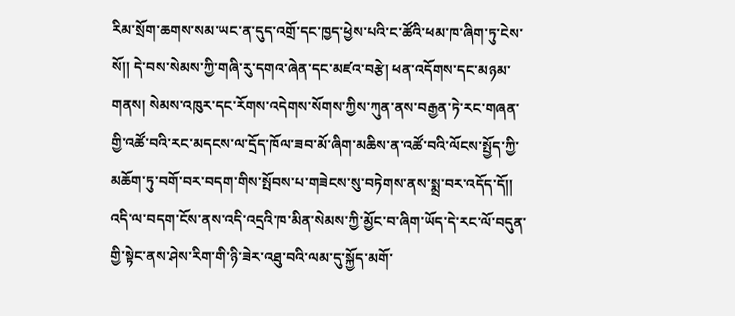རིམ་སྲོག་ཆགས་སམ་ཡང་ན་དུད་འགྲོ་དང་ཁྱད་ཕྱེས་པའི་ང་ཚོའི་ཕམ་ཁ་ཞིག་ཏུ་ངེས་སོ།། དེ་བས་སེམས་ཀྱི་གཞི་རུ་དགའ་ཞེན་དང་མཛའ་བརྩེ། ཕན་འདོགས་དང་མཉམ་གནས། སེམས་འཁུར་དང་རོགས་འདེགས་སོགས་ཀྱིས་ཀུན་ནས་བརྒྱན་ཏེ་རང་གཞན་གྱི་འཚོ་བའི་རང་མདངས་ལ་དྲོད་ཁོལ་ཟབ་མོ་ཞིག་མཆིས་ན་འཚོ་བའི་ལོངས་སྤྱོད་ཀྱི་མཆོག་ཏུ་བགོ་བར་བདག་གིས་སྤོབས་པ་གཟེངས་སུ་བཏེགས་ནས་སྨྲ་བར་འདོད་དོ།།
འདི་ལ་བདག་ངོས་ནས་འདི་འདྲའི་ཁ་མིན་སེམས་ཀྱི་མྱོང་བ་ཞིག་ཡོད་དེ་རང་ལོ་བདུན་གྱི་སྟེང་ནས་ཤེས་རིག་གི་ཉི་ཟེར་འཐུ་བའི་ལམ་དུ་སྐྱོད་མགོ་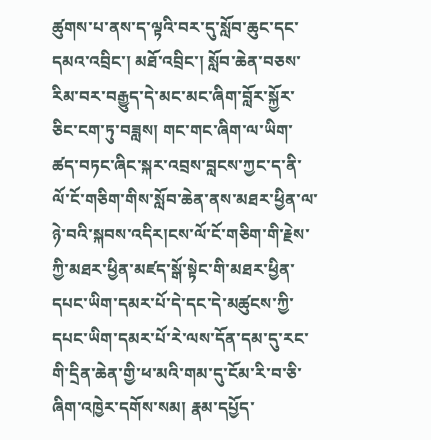ཚུགས་པ་ནས་ད་ལྟའི་བར་དུ་སློབ་ཆུང་དང་དམའ་འབྲིང་། མཐོ་འབྲིང་། སློབ་ཆེན་བཅས་རིམ་བར་བརྒྱུད་དེ་མང་མང་ཞིག་བློར་སྐྱོར་ཅིང་ངག་ཏུ་བཟླས། གང་གང་ཞིག་ལ་ཡིག་ཚད་བཏང་ཞིང་སྐར་འབྲས་བླངས་ཀྱང་ད་ནི་ལོ་ངོ་གཅིག་གིས་སློབ་ཆེན་ནས་མཐར་ཕྱིན་ལ་ཉེ་བའི་སྐབས་འདིར།ངས་ལོ་ངོ་གཅིག་གི་རྗེས་ཀྱི་མཐར་ཕྱིན་མཛད་སྒོ་སྟེང་གི་མཐར་ཕྱིན་དཔང་ཡིག་དམར་པོ་དེ་དང་དེ་མཚུངས་ཀྱི་དཔང་ཡིག་དམར་པོ་རེ་ལས་དོན་དམ་དུ་རང་གི་དྲིན་ཆེན་གྱི་ཕ་མའི་གམ་དུ་ངོམ་རི་བ་ཅི་ཞིག་འཁྱེར་དགོས་སམ། རྣམ་དཔྱོད་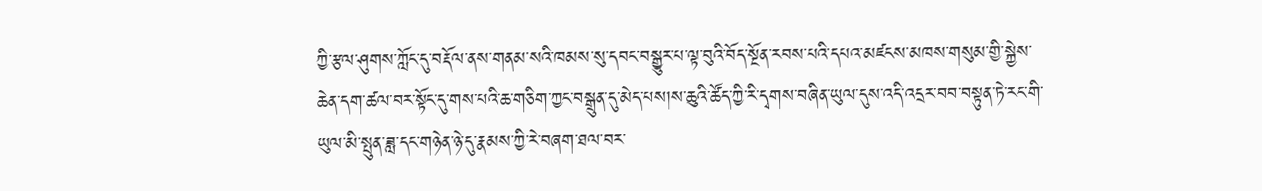ཀྱི་རྩལ་ཤུགས་ཀློང་དུ་བརྡོལ་ནས་གནམ་སའི་ཁམས་སུ་དབང་བསྒྱུར་པ་ལྟ་བུའི་བོད་སྔོན་རབས་པའི་དཔའ་མཛངས་མཁས་གསུམ་གྱི་སྐྱེས་ཆེན་དག་ཚལ་བར་སྟོང་དུ་གས་པའི་ཆ་གཅིག་ཀྱང་བསྒྲུན་དུ་མེད་པས།ས་ཆུའི་ཚོད་ཀྱི་རི་དྭགས་བཞིན་ཡུལ་དུས་འདི་འདྲར་བབ་བསྟུན་ཏེ་རང་གི་ཡུལ་མི་སྤུན་ཟླ་དང་གཉེན་ཉེ་དུ་རྣམས་ཀྱི་རེ་བཞག་ཐལ་བར་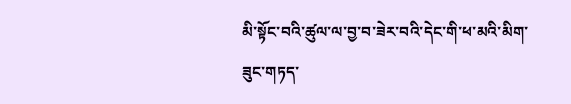མི་སྟོང་བའི་ཚུལ་ལ་བྱ་བ་ཟེར་བའི་དེང་གི་ཕ་མའི་མིག་ཟུང་གཏད་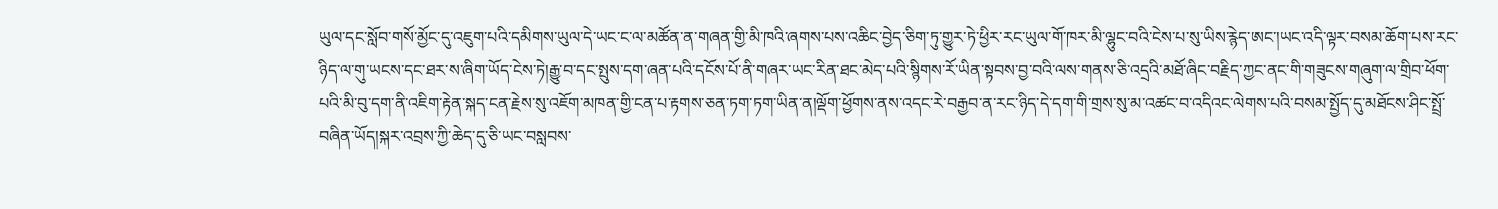ཡུལ་དང་སློབ་གསོ་མྱོང་དུ་འཇུག་པའི་དམིགས་ཡུལ་དེ་ཡང་ང་ལ་མཚོན་ན་གཞན་གྱི་མི་ཁའི་ཞགས་པས་འཆིང་བྱེད་ཅིག་ཏུ་གྱུར་ཏེ་ཕྱིར་རང་ཡུལ་གོ་ཁར་མི་ལྷུང་བའི་ངེས་པ་སུ་ཡིས་རྙེད་ཨང་།ཡང་འདི་ལྟར་བསམ་ཆོག་པས་རང་ཉིད་ལ་གུ་ཡངས་དང་ཐར་ས་ཞིག་ཡོད་ངེས་ཏེ།རྒྱུ་བ་དང་སྤུས་དག་ཞན་པའི་དངོས་པོ་ནི་གཞར་ཡང་རིན་ཐང་མེད་པའི་སྙིགས་རོ་ཡིན་སྟབས་བྱ་བའི་ལས་གནས་ཅི་འདྲའི་མཐོ་ཞིང་བརྗིད་ཀྱང་ནང་གི་གཟུངས་གཞུག་ལ་གྲིབ་ཕོག་པའི་མི་བུ་དག་ནི་འཇིག་རྟེན་སྐད་ངན་རྗེས་སུ་འཇོག་མཁན་གྱི་ངན་པ་རྟགས་ཅན་ཏག་ཏག་ཡིན་ན།ལྡོག་ཕྱོགས་ནས་འདང་རེ་བརྒྱབ་ན་རང་ཉིད་དེ་དག་གི་གྲས་སུ་མ་འཚང་བ་འདིའང་ལེགས་པའི་བསམ་སྤྱོད་དུ་མཐོངས་ཤིང་སྤྲོ་བཞིན་ཡོད།སྐར་འབྲས་ཀྱི་ཆེད་དུ་ཅི་ཡང་བསླབས་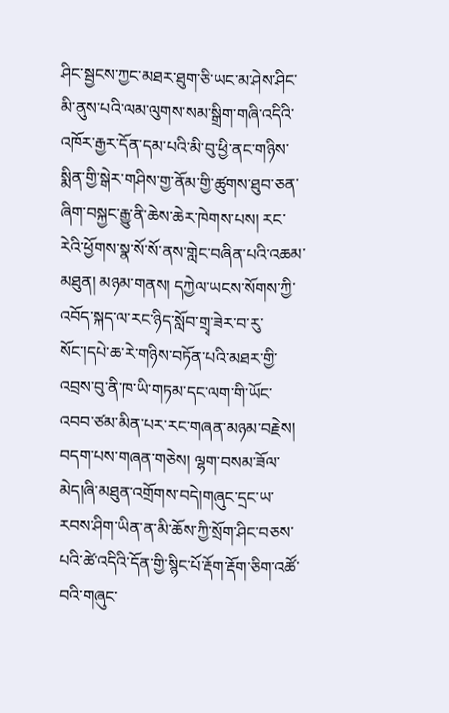ཤིང་སྦྱངས་ཀྱང་མཐར་ཐུག་ཅི་ཡང་མ་ཤེས་ཤིང་མི་ནུས་པའི་ལམ་ལུགས་སམ་སྒྲིག་གཞི་འདིའི་འཁོར་རྒྱར་དོན་དམ་པའི་མི་བུ་ཕྱི་ནང་གཉིས་སྨིན་གྱི་སྒེར་གཤིས་གྱ་ནོམ་གྱི་ཚུགས་ཐུབ་ཅན་ཞིག་བསྐྱང་རྒྱུ་ནི་ཆེས་ཆེར་ཁེགས་པས། རང་རེའི་ཕྱོགས་སྣ་སོ་སོ་ནས་གླེང་བཞིན་པའི་འཆམ་མཐུན། མཉམ་གནས། དཀྱེལ་ཡངས་སོགས་ཀྱི་འབོད་སྐད་ལ་རང་ཉིད་སློབ་གྲྭ་ཟེར་བ་རུ་སོང་།དཔེ་ཆ་རེ་གཉིས་བཏོན་པའི་མཐར་གྱི་འབྲས་བུ་ནི་ཁ་ཡི་གཏམ་དང་ལག་གི་ཡོང་འབབ་ཙམ་མིན་པར་རང་གཞན་མཉམ་བརྗེས། བདག་པས་གཞན་གཅེས། ལྷག་བསམ་ཟོལ་མེད།ཞི་མཐུན་འགྲོགས་བདེ།གཞུང་དྲང་ཡ་རབས་ཤིག་ཡིན་ན་མི་ཆོས་ཀྱི་སྲོག་ཤིང་བཅས་པའི་ཚེ་འདིའི་དོན་གྱི་སྙིང་པོ་རྡོག་རྡོག་ཅིག་འཚོ་བའི་གཞུང་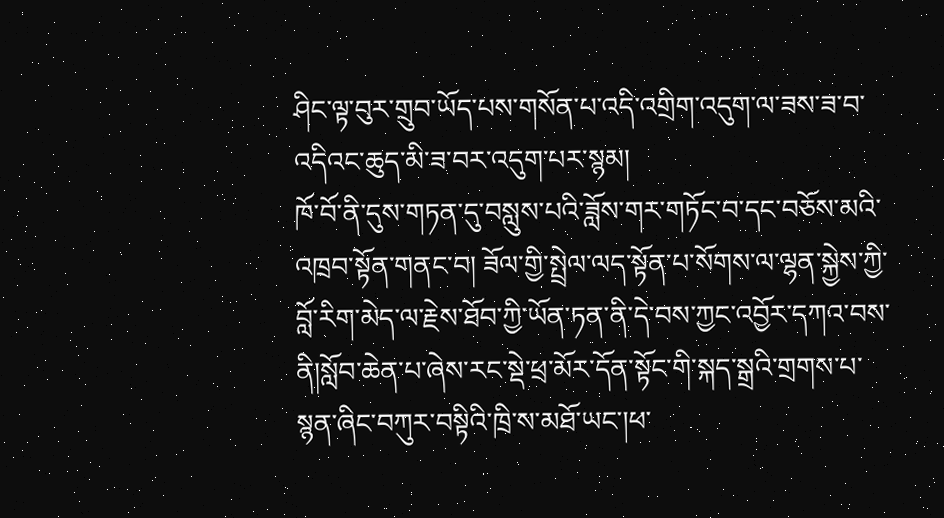ཤིང་ལྟ་བུར་གྲུབ་ཡོད་པས་གསོན་པ་འདི་འགྲིག་འདུག་ལ་ཟས་ཟ་བ་འདིའང་ཆུད་མི་ཟ་བར་འདུག་པར་སྙམ།
ཁོ་བོ་ནི་དུས་གཏན་དུ་བསླུས་པའི་ཟློས་གར་གཏོང་བ་དང་བཅོས་མའི་འཁྲབ་སྟོན་གནང་བ། ཟོལ་གྱི་སྤྲེལ་ལད་སྟོན་པ་སོགས་ལ་ལྷན་སྐྱེས་ཀྱི་བློ་རིག་མེད་ལ་རྗེས་ཐོབ་ཀྱི་ཡོན་ཏན་ནི་དེ་བས་ཀྱང་འབྱོར་དཀའ་བས་ནི།སློབ་ཆེན་པ་ཞེས་རང་སྡེ་ཕྲ་མོར་དོན་སྟོང་གི་སྐད་སྒྲའི་གྲགས་པ་སྙན་ཞིང་བཀུར་བསྟིའི་ཁྲི་ས་མཐོ་ཡང་།ཕ་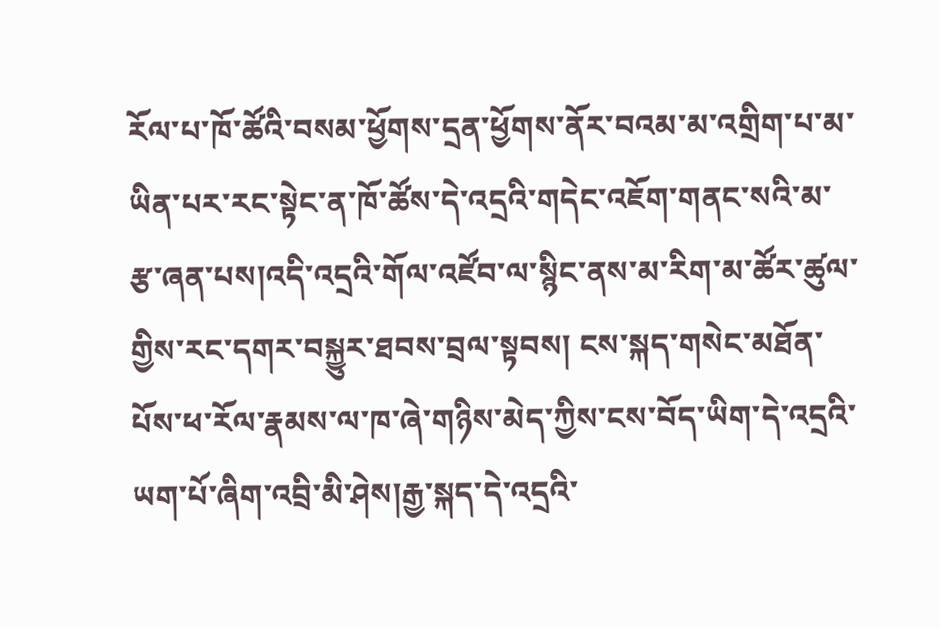རོལ་པ་ཁོ་ཚོའི་བསམ་ཕྱོགས་དྲན་ཕྱོགས་ནོར་བའམ་མ་འགྲིག་པ་མ་ཡིན་པར་རང་སྟེང་ན་ཁོ་ཚོས་དེ་འདྲའི་གདེང་འཇོག་གནང་སའི་མ་རྩ་ཞན་པས།འདི་འདྲའི་གོལ་འཛོབ་ལ་སྙིང་ནས་མ་རིག་མ་ཚོར་ཚུལ་གྱིས་རང་དགར་བསྐྱུར་ཐབས་བྲལ་སྟབས། ངས་སྐད་གསེང་མཐོན་པོས་ཕ་རོལ་རྣམས་ལ་ཁ་ཞེ་གཉིས་མེད་ཀྱིས་ངས་བོད་ཡིག་དེ་འདྲའི་ཡག་པོ་ཞིག་འབྲི་མི་ཤེས།རྒྱ་སྐད་དེ་འདྲའི་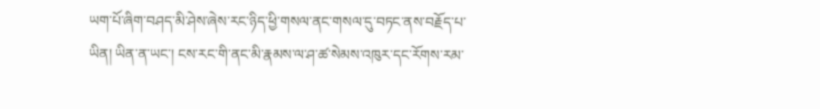ཡག་པོ་ཞིག་བཤད་མི་ཤེས་ཞེས་རང་ཉིད་ཕྱི་གསལ་ནང་གསལ་དུ་བཏང་ནས་བརྗོད་པ་ཡིན། ཡིན་ན་ཡང་། ངས་རང་གི་ནང་མི་རྣམས་ལ་ཤ་ཚ་སེམས་འཁུར་དང་རོགས་རམ་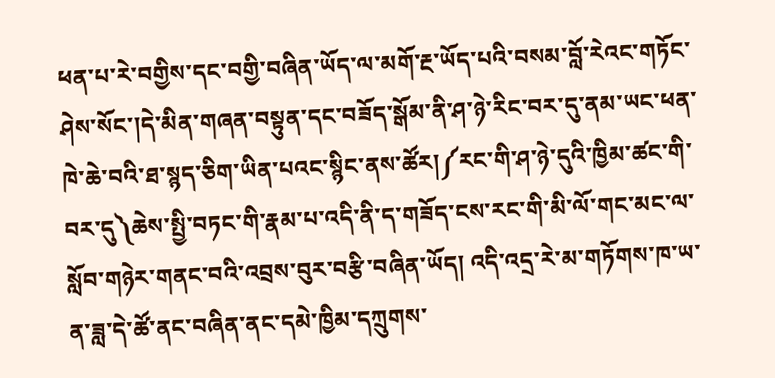ཕན་པ་རེ་བགྱིས་དང་བགྱི་བཞིན་ཡོད་ལ་མགོ་རྔ་ཡོད་པའི་བསམ་བློ་རེའང་གཏོང་ཤེས་སོང་།དེ་མིན་གཞན་བསྟུན་དང་བཟོད་སྒོམ་ནི་ཤ་ཉེ་རིང་བར་དུ་ནམ་ཡང་ཕན་ཁེ་ཆེ་བའི་ཐ་སྙད་ཅིག་ཡིན་པའང་སྙིང་ནས་ཚོར།༼རང་གི་ཤ་ཉེ་དུའི་ཁྱིམ་ཚང་གི་བར་དུ༽ཆེས་སྤྱི་བཏང་གི་རྣམ་པ་འདི་ནི་ད་གཟོད་ངས་རང་གི་མི་ལོ་གང་མང་ལ་སློབ་གཉེར་གནང་བའི་འབྲས་བུར་བརྩི་བཞིན་ཡོད། འདི་འདྲ་རེ་མ་གཏོགས་ཁ་ཡ་ན་ཟླ་དེ་ཚོ་ནང་བཞིན་ནང་དམེ་ཁྱིམ་དཀྲུགས་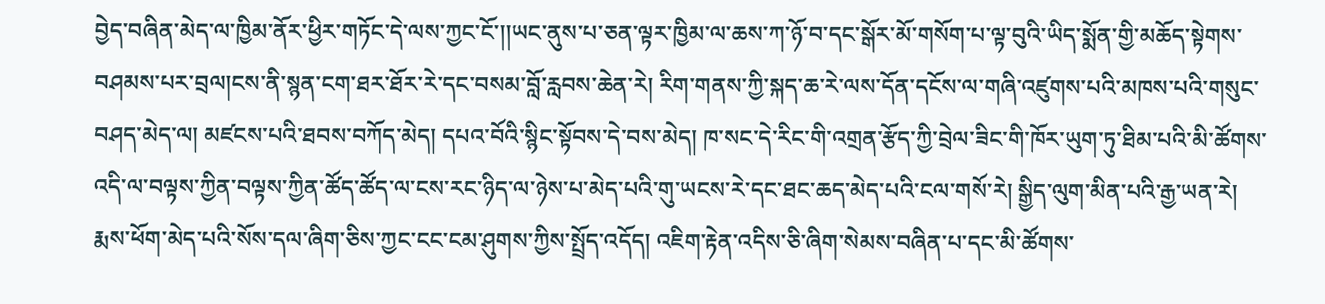བྱེད་བཞིན་མེད་ལ་ཁྱིམ་ནོར་ཕྱིར་གཏོང་དེ་ལས་ཀྱང་ངོ་།།ཡང་ནུས་པ་ཅན་ལྟར་ཁྱིམ་ལ་ཆས་ཀ་ཉོ་བ་དང་སྒོར་མོ་གསོག་པ་ལྟ་བུའི་ཡིད་སྨོན་གྱི་མཆོད་སྟེགས་བཤམས་པར་བྲལ།ངས་ནི་སྙན་ངག་ཐར་ཐོར་རེ་དང་བསམ་བློ་རླབས་ཆེན་རེ། རིག་གནས་ཀྱི་སྐད་ཆ་རེ་ལས་དོན་དངོས་ལ་གཞི་འཛུགས་པའི་མཁས་པའི་གསུང་བཤད་མེད་ལ། མཛངས་པའི་ཐབས་བཀོད་མེད། དཔའ་བོའི་སྙིང་སྟོབས་དེ་བས་མེད། ཁ་སང་དེ་རིང་གི་འགྲན་རྩོད་ཀྱི་བྲེལ་ཟིང་གི་ཁོར་ཡུག་ཏུ་ཐིམ་པའི་མི་ཚོགས་འདི་ལ་བལྟས་ཀྱིན་བལྟས་ཀྱིན་ཚོད་ཚོད་ལ་ངས་རང་ཉིད་ལ་ཉེས་པ་མེད་པའི་གུ་ཡངས་རེ་དང་ཐང་ཆད་མེད་པའི་ངལ་གསོ་རེ། སྒྱིད་ལུག་མིན་པའི་རྒྱ་ཡན་རེ། རྨས་ཕོག་མེད་པའི་སོས་དལ་ཞིག་ཅིས་ཀྱང་ངང་ངམ་ཤུགས་ཀྱིས་སྤྲོད་འདོད། འཇིག་རྟེན་འདིས་ཅི་ཞིག་སེམས་བཞིན་པ་དང་མི་ཚོགས་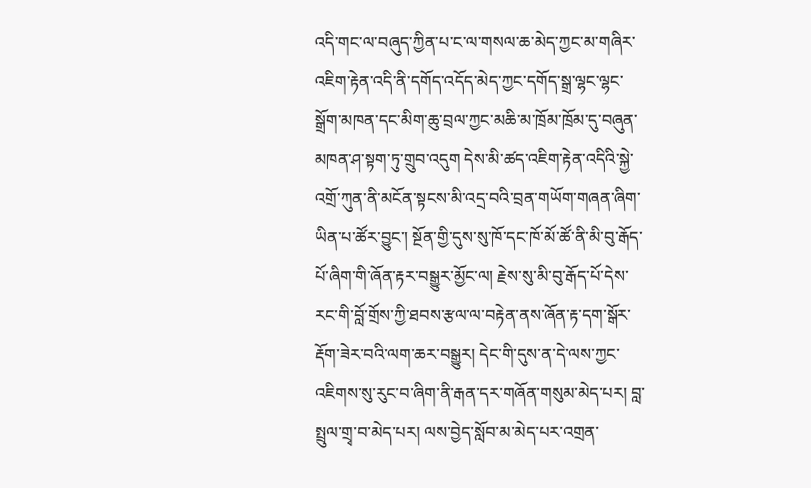འདི་གང་ལ་བཞུད་ཀྱིན་པ་ང་ལ་གསལ་ཆ་མེད་ཀྱང་མ་གཞིར་འཇིག་རྟེན་འདི་ནི་དགོད་འདོད་མེད་ཀྱང་དགོད་སྒྲ་ལྷང་ལྷང་སྒྲོག་མཁན་དང་མིག་ཆུ་བྲལ་ཀྱང་མཆི་མ་ཁྲོམ་ཁྲོམ་དུ་བཞུན་མཁན་ཤ་སྟག་ཏུ་གྲུབ་འདུག དེས་མི་ཚད་འཇིག་རྟེན་འདིའི་སྐྱེ་འགྲོ་ཀུན་ནི་མངོན་སྟངས་མི་འདྲ་བའི་བྲན་གཡོག་གཞན་ཞིག་ཡིན་པ་ཚོར་བྱུང་། སྔོན་གྱི་དུས་སུ་ཁོ་དང་ཁོ་མོ་ཚོ་ནི་མི་བུ་རྒོད་པོ་ཞིག་གི་ཞོན་རྟར་བསྒྱུར་མྱོང་ལ། རྗེས་སུ་མི་བུ་རྒོད་པོ་དེས་རང་གི་བློ་གྲོས་ཀྱི་ཐབས་རྩལ་ལ་བརྟེན་ནས་ཞོན་རྟ་དག་སྒོར་རྡོག་ཟེར་བའི་ལག་ཆར་བསྒྱུར། དེང་གི་དུས་ན་དེ་ལས་ཀྱང་འཇིགས་སུ་རུང་བ་ཞིག་ནི་རྒན་དར་གཞོན་གསུམ་མེད་པར། བླ་སྤྲུལ་གྲྭ་བ་མེད་པར། ལས་བྱེད་སློབ་མ་མེད་པར་འགྲན་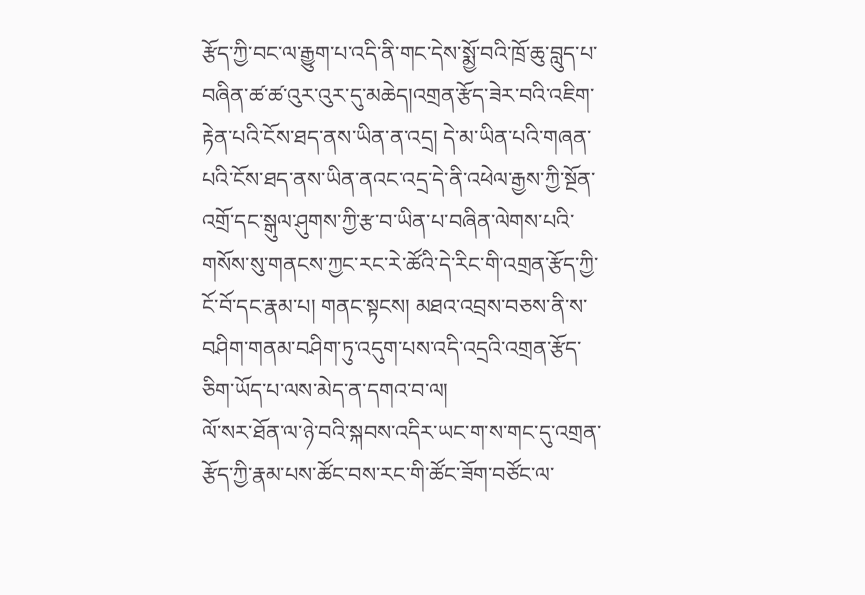རྩོད་ཀྱི་བང་ལ་རྒྱུག་པ་འདི་ནི་གང་དེས་སྨྱོ་བའི་ཁྲོ་ཆུ་བླུད་པ་བཞིན་ཚ་ཚ་འུར་འུར་དུ་མཆེད།འགྲན་རྩོད་ཟེར་བའི་འཇིག་རྟེན་པའི་ངོས་ཐད་ནས་ཡིན་ན་འདྲ། དེ་མ་ཡིན་པའི་གཞན་པའི་ངོས་ཐད་ནས་ཡིན་ནའང་འདྲ་དེ་ནི་འཕེལ་རྒྱས་ཀྱི་སྔོན་འགྲོ་དང་སྒུལ་ཤུགས་ཀྱི་རྩ་བ་ཡིན་པ་བཞིན་ལེགས་པའི་གསོས་སུ་གནངས་ཀྱང་རང་རེ་ཚོའི་དེ་རིང་གི་འགྲན་རྩོད་ཀྱི་ངོ་བོ་དང་རྣམ་པ། གནང་སྟངས། མཐའ་འབྲས་བཅས་ནི་ས་བཤིག་གནམ་བཤིག་ཏུ་འདུག་པས་འདི་འདྲའི་འགྲན་རྩོད་ཅིག་ཡོད་པ་ལས་མེད་ན་དགའ་བ་ལ།
ལོ་སར་ཐོན་ལ་ཉེ་བའི་སྐབས་འདིར་ཡང་ག་ས་གང་དུ་འགྲན་རྩོད་ཀྱི་རྣམ་པས་ཚོང་བས་རང་གི་ཚོང་ཟོག་བཙོང་ལ་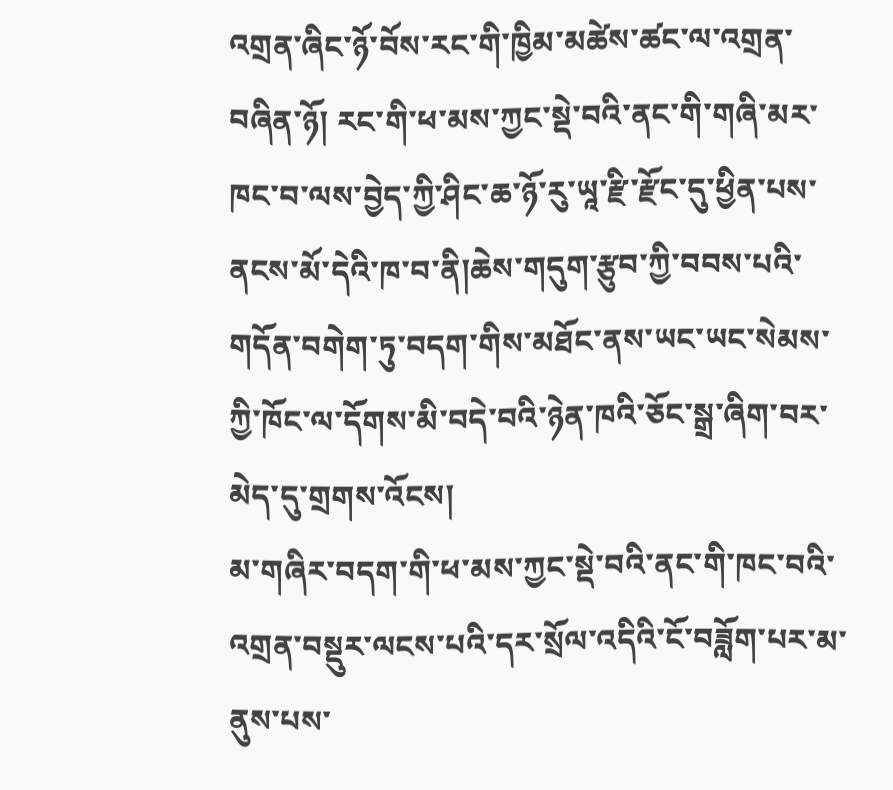འགྲན་ཞིང་ཉོ་བོས་རང་གི་ཁྱིམ་མཚེས་ཚང་ལ་འགྲན་བཞིན་ཉོ། རང་གི་ཕ་མས་ཀྱང་སྡེ་བའི་ནང་གི་གཞི་མར་ཁང་བ་ལས་བྱེད་ཀྱི་ཤིང་ཆ་ཉོ་རུ་ཡཱ་རྫི་རྫོང་དུ་ཕྱིན་པས་ནངས་མོ་དེའི་ཁ་བ་ནི།ཆེས་གདུག་རྩུབ་ཀྱི་བབས་པའི་གདོན་བགེག་ཏུ་བདག་གིས་མཐོང་ནས་ཡང་ཡང་སེམས་ཀྱི་ཁོང་ལ་དོགས་མི་བདེ་བའི་ཉེན་ཁའི་ཅོང་སྒྲ་ཞིག་བར་མེད་དུ་གྲགས་འོངས།
མ་གཞིར་བདག་གི་ཕ་མས་ཀྱང་སྡེ་བའི་ནང་གི་ཁང་བའི་འགྲན་བསྡུར་ལངས་པའི་དར་སྲོལ་འདིའི་ངོ་བཟློག་པར་མ་ནུས་པས་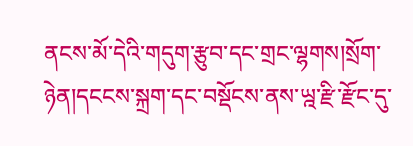ནངས་མོ་དེའི་གདུག་རྩུབ་དང་གྲང་ལྷགས།སྲོག་ཉེན།དངངས་སྐྲག་དང་བསྡོངས་ནས་ཡྰ་རྫི་རྫོང་དུ་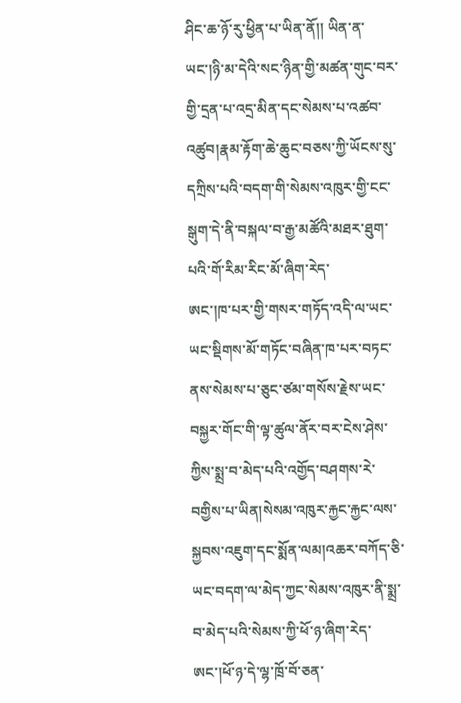ཤིང་ཆ་ཉོ་རུ་ཕྱིན་པ་ཡིན་ནོ།། ཡིན་ན་ཡང་།ཉི་མ་དེའི་སང་ཉིན་གྱི་མཚན་གུང་བར་གྱི་དྲན་པ་འདྲ་མིན་དང་སེམས་པ་འཚབ་འཚུབ།རྣམ་རྟོག་ཆེ་ཆུང་བཅས་ཀྱི་ཡོངས་སུ་དཀྲིས་པའི་བདག་གི་སེམས་འཁུར་གྱི་ངང་སྒུག་དེ་ནི་བསྐལ་བ་རྒྱ་མཚོའི་མཐར་ཐུག་པའི་གོ་རིམ་རིང་མོ་ཞིག་རེད་
ཨང་།ཁ་པར་གྱི་གསར་གཏོད་འདི་ལ་ཡང་ཡང་སྡིགས་མོ་གཏོང་བཞིན་ཁ་པར་བཏང་ནས་སེམས་པ་ཅུང་ཙམ་གསོས་རྗེས་ཡང་བསྐྱར་གོང་གི་ལྟ་ཚུལ་ནོར་བར་ངེས་ཤེས་ཀྱིས་སྨྲ་བ་མེད་པའི་འགྱོད་བཤགས་རེ་བགྱིས་པ་ཡིན།སེསམ་འཁུར་རྐྱང་རྐྱང་ལས་སྐྱབས་འཇུག་དང་སྨོན་ལམ།འཆར་བཀོད་ཅི་ཡང་བདག་ལ་མེད་ཀྱང་སེམས་འཁུར་ནི་སྨྲ་བ་མེད་པའི་སེམས་ཀྱི་ཕོ་ཉ་ཞིག་རེད་ཨང་།ཕོ་ཉ་དེ་ལྷ་ཁྲོ་བོ་ཅན་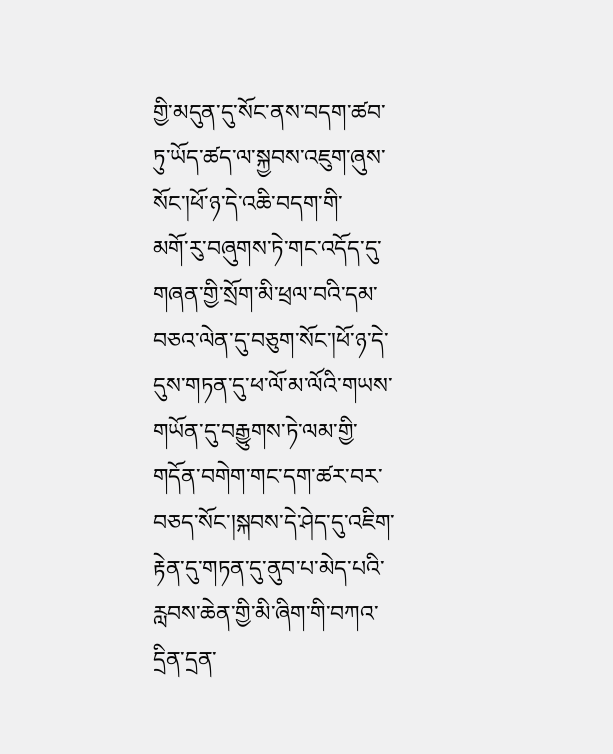གྱི་མདུན་དུ་སོང་ནས་བདག་ཚབ་ཏུ་ཡོད་ཚད་ལ་སྐྱབས་འཇུག་ཞུས་སོང་།ཕོ་ཉ་དེ་འཆི་བདག་གི་
མགོ་རུ་བཞུགས་ཏེ་གང་འདོད་དུ་གཞན་གྱི་སྲོག་མི་ཕྲལ་བའི་དམ་བཅའ་ལེན་དུ་བཅུག་སོང་།ཕོ་ཉ་དེ་དུས་གཏན་དུ་ཕ་ལོ་མ་ལོའི་གཡས་གཡོན་དུ་བརྒྱུགས་ཏེ་ལམ་གྱི་གདོན་བགེག་གང་དག་ཚར་བར་བཅད་སོང་།སྐབས་དེ་ཤེད་དུ་འཇིག་རྟེན་དུ་གཏན་དུ་ནུབ་པ་མེད་པའི་རླབས་ཆེན་གྱི་མི་ཞིག་གི་བཀའ་དྲིན་དྲན་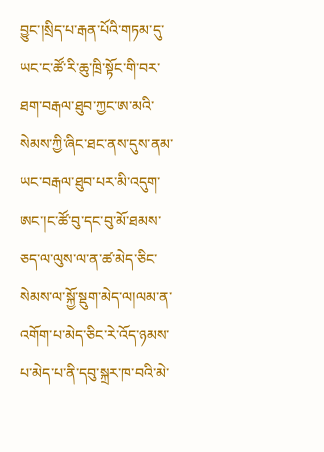བྱུང་།སྲིད་པ་རྒན་པོའི་གཏམ་དུ་ཡང་ང་ཚོ་རི་ཆུ་ཁྲི་སྟོང་གི་བར་ཐག་བརྒལ་ཐུབ་ཀྱང་ཨ་མའི་སེམས་ཀྱི་ཞིང་ཐང་ནས་དུས་ནམ་ཡང་བརྒལ་ཐུབ་པར་མི་འདུག་ཨང་།ང་ཚོ་བུ་དང་བུ་མོ་ཐམས་
ཅད་ལ་ལུས་ལ་ན་ཚ་མེད་ཅིང་སེམས་ལ་སྐྱོ་སྡུག་མེད་ལ།ལམ་ན་འགོག་པ་མེད་ཅིང་རེ་འོད་ཉམས་པ་མེད་པ་ནི་དབུ་སྐྲར་ཁ་བའི་མེ་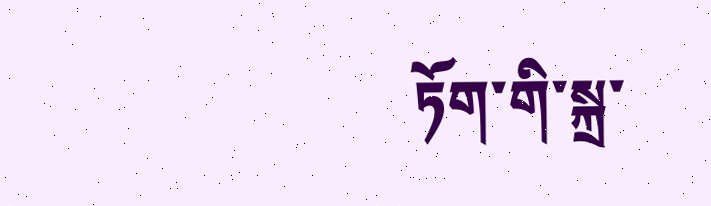ཏོག་གི་སྐྲ་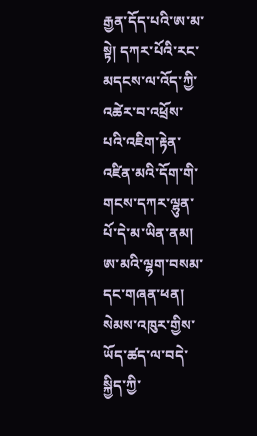རྒྱན་དོད་པའི་ཨ་མ་སྟེ། དཀར་པོའི་རང་མདངས་ལ་འོད་ཀྱི་འཚེར་བ་འཕྲོས་པའི་འཇིག་རྟེན་འཛིན་མའི་དོག་གི་གངས་དཀར་ལྷུན་པོ་དེ་མ་ཡིན་ནམ། ཨ་མའི་ལྷག་བསམ་དང་གཞན་ཕན། སེམས་འཁུར་གྱིས་ཡོད་ཚད་ལ་བདེ་སྐྱིད་ཀྱི་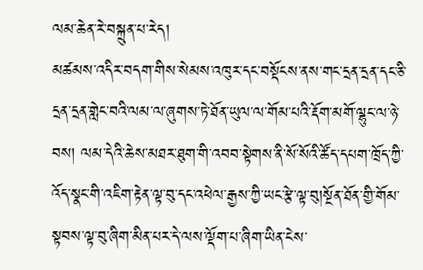ལམ་ཆེན་རེ་བསྐྲུན་པ་རེད།
མཚམས་འདིར་བདག་གིས་སེམས་འཁུར་དང་བསྡོངས་ནས་གང་དྲན་དྲན་དང་ཅི་དྲན་དྲན་གླེང་བའི་ལམ་ལ་ཞུགས་ཏེ་ཐོན་ཡུལ་ལ་གོམ་པའི་རྡོག་མགོ་ལྷུང་ལ་ཉེ་བས། ལམ་དེའི་ཆེས་མཐར་ཐུག་གི་འབབ་སྟེགས་ནི་སོ་སོའི་ཚོད་དཔག་ཁྲོད་ཀྱི་འོད་སྣང་གི་འཇིག་རྟེན་ལྟ་བུ་དང་འཕེལ་རྒྱས་ཀྱི་ཡང་རྩེ་ལྟ་བུ།སྔོན་ཐོན་གྱི་གོམ་སྟབས་ལྟ་བུ་ཞིག་མིན་པར་དེ་ལས་ལྡོག་པ་ཞིག་ཡིན་ངེས་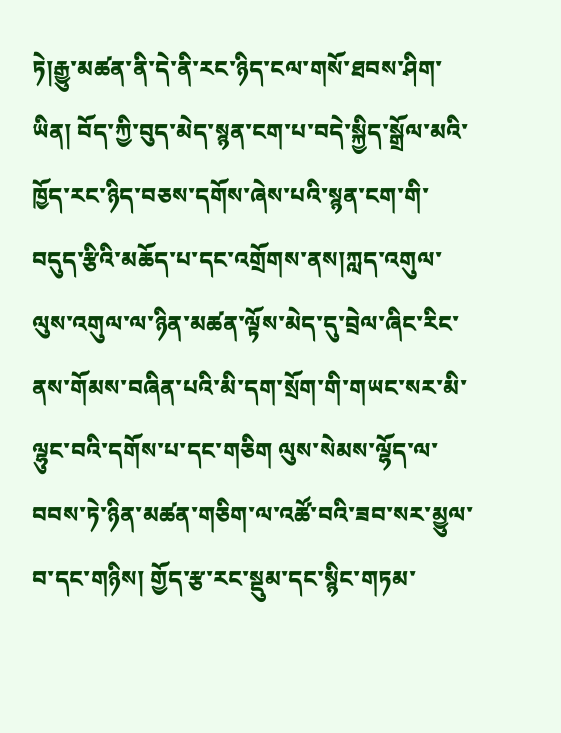ཏེ།རྒྱུ་མཚན་ནི་དེ་ནི་རང་ཉིད་ངལ་གསོ་ཐབས་ཤིག་ཡིན། བོད་ཀྱི་བུད་མེད་སྙན་ངག་པ་བདེ་སྐྱིད་སྒྲོལ་མའི་ཁྱོད་རང་ཉིད་བཅས་དགོས་ཞེས་པའི་སྙན་ངག་གི་བདུད་རྩིའི་མཆོད་པ་དང་འགྲོགས་ནས།ཀླད་འགུལ་ལུས་འགུལ་ལ་ཉིན་མཚན་ལྟོས་མེད་དུ་བྲེལ་ཞིང་རིང་ནས་གོམས་བཞིན་པའི་མི་དག་སྲོག་གི་གཡང་སར་མི་ལྷུང་བའི་དགོས་པ་དང་གཅིག ལུས་སེམས་ལྷོད་ལ་བབས་ཏེ་ཉིན་མཚན་གཅིག་ལ་འཚོ་བའི་ཟབ་སར་མྱུལ་བ་དང་གཉིས། གྱོད་རྩ་རང་སྡུམ་དང་སྙིང་གཏམ་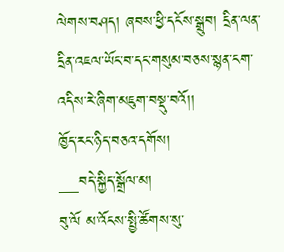ལེགས་བཤད། ཞབས་ཕྱི་དངོས་སྒྲུབ། དྲིན་ལན་དྲིན་འཇལ་ཡོང་བ་དང་གསུམ་བཅས་སྙན་ངག་འདིས་རེ་ཞིག་མཇུག་བསྡུ་བའོ།།
ཁྱོད་རང་ཉིད་བཅའ་དགོས།
__བདེ་སྐྱིད་སྒྲོལ་མ།
བུ་ལོ མ་འོངས་སྤྱི་ཚོགས་སུ་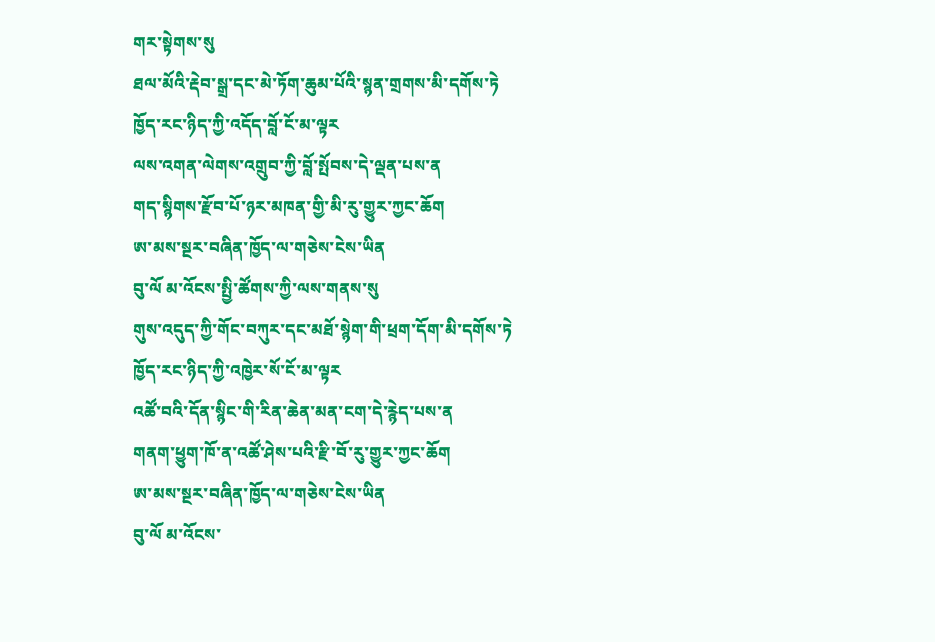གར་སྟེགས་སུ
ཐལ་མོའི་རྡེབ་སྒྲ་དང་མེ་ཏོག་ཆུམ་པོའི་སྙན་གྲགས་མི་དགོས་ཏེ
ཁྱོད་རང་ཉིད་ཀྱི་འདོད་བློ་ངོ་མ་ལྟར
ལས་འགན་ལེགས་འགྲུབ་ཀྱི་བློ་སྤོབས་དེ་ལྡན་པས་ན
གད་སྙིགས་རྫོབ་པོ་ཉར་མཁན་གྱི་མི་རུ་གྱུར་ཀྱང་ཆོག
ཨ་མས་སྔར་བཞིན་ཁྱོད་ལ་གཅེས་ངེས་ཡིན
བུ་ལོ མ་འོངས་སྤྱི་ཚོགས་ཀྱི་ལས་གནས་སུ
གུས་འདུད་ཀྱི་གོང་བཀུར་དང་མཐོ་སྙེག་གི་ཕྲག་དོག་མི་དགོས་ཏེ
ཁྱོད་རང་ཉིད་ཀྱི་འཁྱེར་སོ་ངོ་མ་ལྟར
འཚོ་བའི་དོན་སྙིང་གི་རིན་ཆེན་མན་ངག་དེ་རྙེད་པས་ན
གནག་ཕྱུག་ཁོ་ན་འཚོ་ཤེས་པའི་རྫི་བོ་རུ་གྱུར་ཀྱང་ཆོག
ཨ་མས་སྔར་བཞིན་ཁྱོད་ལ་གཅེས་ངེས་ཡིན
བུ་ལོ མ་འོངས་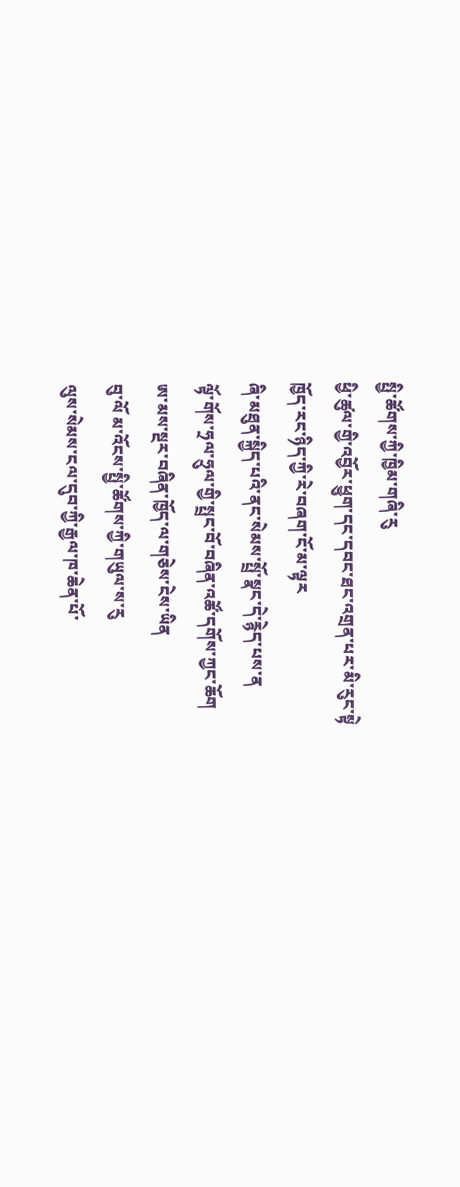སྤྱི་ཚོགས་ཀྱི་ཁྱིམ་གཞི་རུ
ཕྱི་ཚུལ་གྱི་འབྱོར་ཕྱུག་དང་དབང་ཐང་འགྲན་པར་མི་རུང་སྟེ
ཁྱོད་རང་ཉིད་ཀྱི་རེ་བཞག་ངོ་མ་ལྟར
ཞི་མཐུན་སྐྱིད་པའི་ནང་སེམས་སྤྲོ་སྣང་དེ་རྙེད་པས་ན
ལྟོ་གོས་ཧྲལ་ཧྲུལ་གྱི་སྤྲང་བོ་བཞིན་འཚོ་དགོས་ཀྱང་ཆོག
ཨ་མས་སྔར་བཞིན་ཁྱོད་ལ་གཅེས་ངེས་ཡིན
བུ་ལོ མ་འོངས་སྤྱི་ཚོགས་ཀྱི་གཡུལ་ས་རུ
ལུས་སེམས་ངལ་དུབ་ཀྱི་རྒྱལ་ཁ་ཆེན་པོ་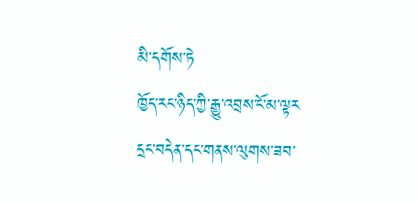མི་དགོས་ཏེ
ཁྱོད་རང་ཉིད་ཀྱི་རྒྱུ་འབྲས་ངོ་མ་ལྟར
དྲང་བདེན་དང་གནས་ལུགས་ཟབ་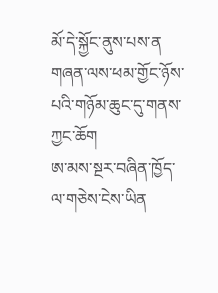མོ་དེ་སྐྱོང་ནུས་པས་ན
གཞན་ལས་ཕམ་གྱོང་ཉོས་པའི་གཉོམ་ཆུང་དུ་གནས་ཀྱང་ཆོག
ཨ་མས་སྔར་བཞིན་ཁྱོད་ལ་གཅེས་ངེས་ཡིན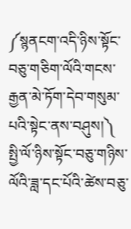༼སྙནངག་འདི་ཉིས་སྟོང་བཅུ་གཅིག་ལོའི་གངས་རྒྱན་མེ་ཏོག་དེབ་གསུམ་པའི་སྟེང་ནས་བཤུས།༽
སྤྱི་ལོ་ཉིས་སྟོང་བཅུ་གཉིས་ལོའི་ཟླ་དང་པོའི་ཚེས་བཅུ་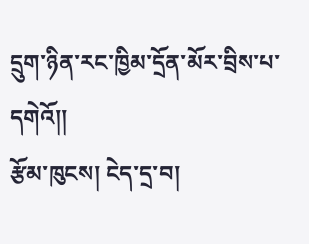དྲུག་ཉིན་རང་ཁྱིམ་དྲོན་མོར་བྲིས་པ་དགེའོ།།
རྩོམ་ཁུངས། ངེད་དྲ་བ།